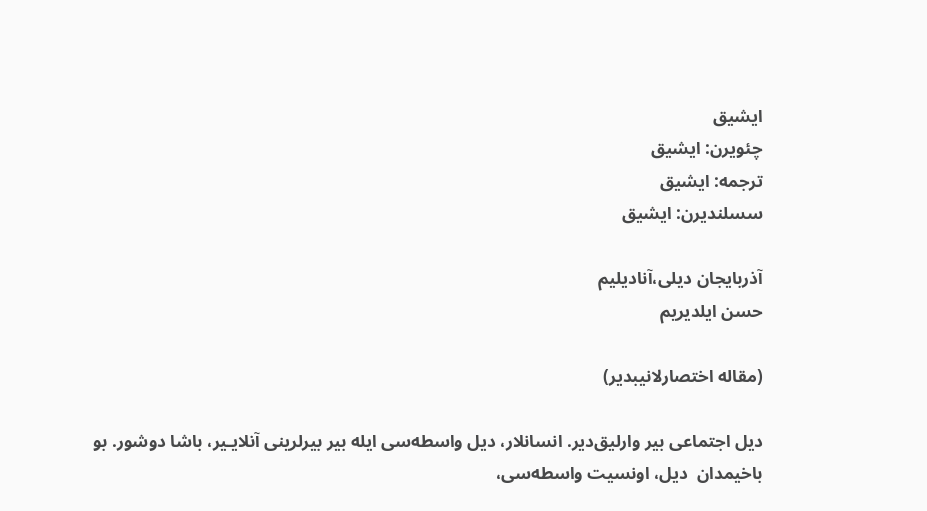ایشیق
چئویرن: ایشیق
ترجمه: ایشیق
سسلندیرن: ایشیق

آذربایجان دیلی،آنادیلیم
حسن ایلدیریم

(مقاله اختصارلانیبدیر)

دیل اجتماعی بیر وارلیق‌دیر. انسانلار، دیل واسطه‌سی ایله بیر بیرلرینی آنلایـیر، باشا دوشور. بو باخیمدان  دیل، اونسیت واسطه‌سی،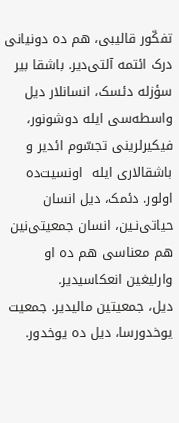تفکّور قالیبی، هم ده دونیانی درک ائتمه آلتی‌دیر. باشقا بیر سؤزله دئسک، انسانلار دیل واسطه‌سی ایله دوشونور، فیکیر‌لرینی تجسّوم ائدیر و باشقالاری ایله  اونسیت‌ده اولور. دئمک، دیل انسان حیاتی‌نـین، انسان جمعیتی‌نین هم معناسی هم ده او وارلیغین انعکاسیدیر.
دیل، جمعیتین مالیدیر. جمعیت یوخدورسا، دیل ده یوخدور.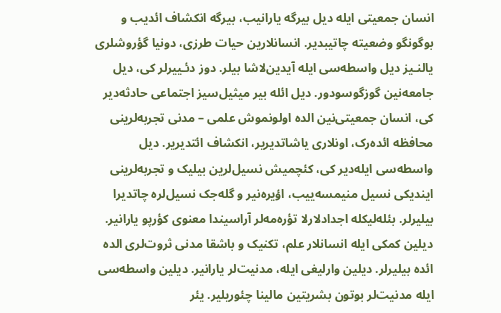انسان جمعیتی ایله دیل بیرگه یارانیب، بیرگه انکشاف ائدیب و بوگونگو وضعیته چاتیبدیر. انسانلارین حیات طرزی، دونیا گؤروشلری یالنـیز دیل واسطه‌سی ایله آیدین‌لاشا بیلر. دوز دئـییرلر کی، دیل جامعه‌نین گوزگوسودور. دیل ائله بیر میثیل‌سیز اجتماعی حادثه‌دیر کی، انسان جمعیتی‌نین الده اولونموش علمی – مدنی تجربه‌لرینی محافظه ائده‌ر‌ک، اونلاری یاشاتدیریر، انکشاف ائتدیریر. دیل واسطه‌سی ایله‌دیر کی، کئچمیش نسیل‌لرین بیلیک و تجربه‌لرینی ایندیکی نسیل منیمسه‌ییب، اؤیره‌نیر و گله‌جک نسیل‌لره چاتدیرا بیلیرلر. بئله‌لیکله اجدادلارلا تؤره‌مه‌لر آراسیندا معنوی کؤرپو یارانیر.
دیلین کمکی ایله انسانلار علم، تکنیک و باشقا مدنی ثروت‌لری الده ائده بیلیرلر. دیلین وارلیغی ایله، مدنیت‌لر یارانیر. دیلین واسطه‌سی ایله مدنیت‌لر بوتون بشریتین مالینا چئوریلیر. یئر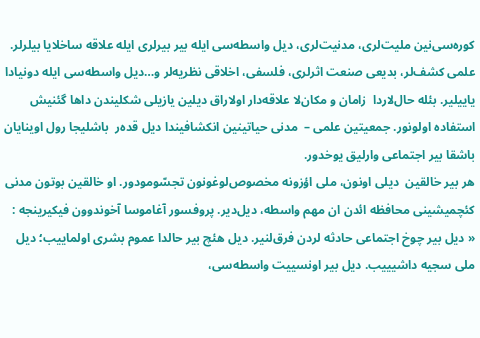کوره‌سی‌نین ملیت‌لری، مدنیت‌لری، دیل واسطه‌سی ایله بیر بیرلری ایله علاقه ساخلایا بیلرلر. علمی کشف‌لر، بدیعی صنعت اثرلری، فلسفی، اخلاقی نظریه‌لر و…دیل واسطه‌سی ایله دونیادا یاییلیر. بئله حال‌لاردا  زامان و مکان‌لا علاقه‌دار اولاراق دیلین یازیلی شکلیندن داها گئنیش استفاده اولونور. جمعیتین علمی –  مدنی حیاتینین انکشافیندا دیل قده‌ر  باشلیجا رول اوینایان باشقا بیر اجتماعی وارلیق یوخدور.
هر بیر خالقین  دیلی اونون، ملی اؤزونه مخصوص‌لوغونون تجسّومودور. او خالقین بوتون مدنی کئچمیشینی محافظه ائدن ان مهم واسطه، دیل‌دیر. پروفسور آغاموسا آخوندوون فیکیرینجه : « دیل بیر چوخ اجتماعی حادثه لردن فرق‌لنیر. دیل هئچ بیر حالدا عموم بشری اولماییب؛ دیل ملی سجیه داشیییب. دیل بیر اونسییت واسطه‌سی،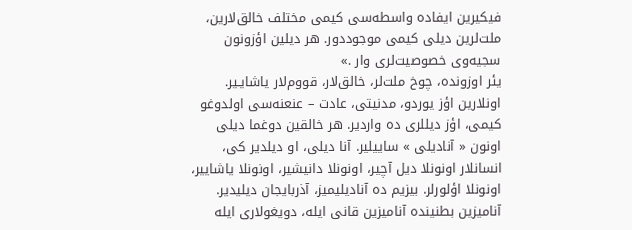فیکیرین ایفاده واسطه‌سی کیمی مختلف خالق‌لارین، ملت‌لرین دیلی کیمی موجوددور. هر دیلین اؤزونون سجیه‌وی خصوصیت‌لری وار .»
یئر اوزونده، چوخ ملت‌لر، خالق‌لار، قووم‌لار یاشایـیر. اونلارین اؤز یوردو، مدنیتی، عادت – عنعنه‌سی اولدوغو کیمی، اؤز دیللری ده واردیر. هر خالقین دوغما دیلی اونون « آنادیلی » ساییلیر. آنا دیلی، او دیلدیر کی، انسانلار اونونلا دیل آچیر، اونونلا دانیشیر، اونونلا یاشاییر، اونونلا اؤلورلر. بیزیم ده آنادیلیمیز، آذربایجان دیلیدیر. آنامیزین بطنینده آنامیزین قانی ایله، دویغولاری ایله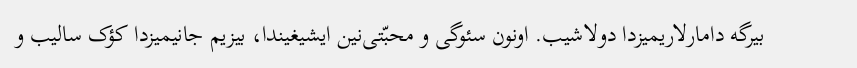بیرگه دامارلاریمیزدا دولاشیب. اونون سئوگی و محبّتی‌نین ایشیغیندا، بیزیم جانیمیزدا کؤک سالیب و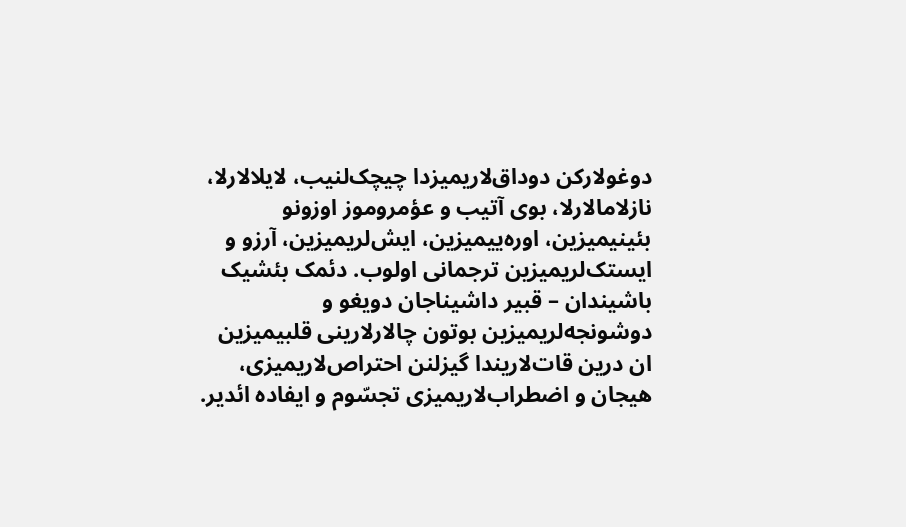دوغولارکن دوداق‌لاریمیزدا چیچک‌لنیب، لایلالارلا،  نازلامالارلا، بوی آتیب و عؤمروموز اوزونو بئینیمیزین، اوره‌ییمیزین، ایش‌لریمیزین، آرزو و ایستک‌لریمیزین ترجمانی اولوب. دئمک بئشیک باشیندان – قبیر داشیناجان دویغو و دوشونجه‌لریمیزین بوتون چالارلارینی قلبیمیزین ان درین قات‌لاریندا گیزلنن احتراص‌لاریمیزی، هیجان و اضطراب‌لاریمیزی تجسّوم و ایفاده ائدیر.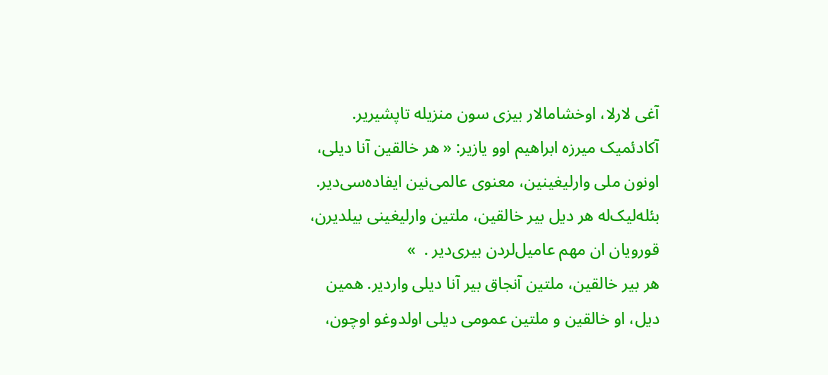آغی لارلا، اوخشامالار بیزی سون منزیله تاپشیریر.
آکادئمیک میرزه ابراهیم اوو یازیر: « هر خالقین آنا دیلی، اونون ملی وارلیغینین، معنوی عالمی‌نین ایفاده‌سی‌دیر. بئله‌لیک‌له هر دیل بیر خالقین، ملتین وارلیغینی بیلدیرن، قورویان ان مهم عامیل‌لردن بیری‌دیر .  »
هر بیر خالقین، ملتین آنجاق بیر آنا دیلی واردیر. همین دیل، او خالقین و ملتین عمومی دیلی اولدوغو اوچون،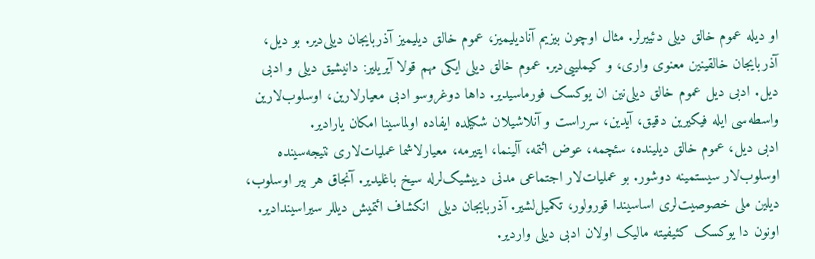او دیله عموم خالق دیلی دئییرلر. مثال اوچون بیزیم آنادیلیمیز، عموم خالق دیلیمیز آذربایجان دیلی‌دیر. بو دیل، آذربایجان خالقینین معنوی واری، و کیملییی‌دیر. عموم خالق دیلی ایکی مهم قولا آیریلیر: دانیشیق دیلی و ادبی دیل. ادبی دیل عموم خالق دیلی‌نین ان یوکسک فورماسیدیر. داها دوغروسو ادبی معیارلارین، اوسلوب‌لارین واسطه‌سی ایله فیکیرین دقیق، آیدین، سرراست و آنلاشیلان شکیلده ایفاده اولماسینا امکان یارادیر.
ادبی دیل، عموم خالق دیلینده، سئچمه، عوض ائتمه، آلینما، ایتیرمه، معیارلاشما عملیات‌لاری نتیجه‌سینده اوسلوب‌لار سیستمینه دوشور. بو عملیات‌لار اجتماعی مدنی دییشیک‌لرله سیخ باغلیدیر. آنجاق هر بیر اوسلوب، دیلین ملی خصوصیت‌لری اساسیندا قورولور، تکمیل‌لشیر. آذربایجان دیلی  انکشاف ائتمیش دیللر سیراسیندادیر. اونون دا یوکسک کئیفیته مالیک اولان ادبی دیلی واردیر.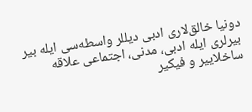دونیا خالق‌لاری ادبی دیللر واسطه‌سی ایله بیر بیرلری ایله ادبی، مدنی، اجتماعی علاقه ساخلاییر و فیکیر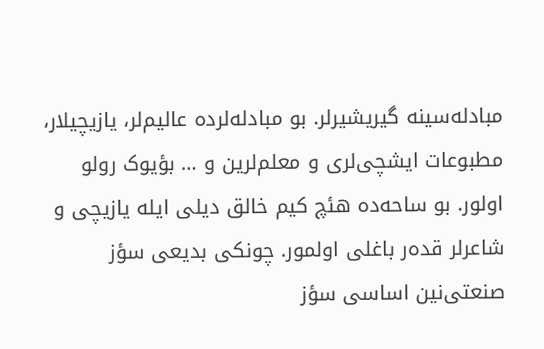مبادله‌سینه گیریشیرلر. بو مبادله‌لرده عالیم‌لر، یازیچیلار، مطبوعات ایشچی‌لری و معلم‌لرین و … بؤیوک رولو اولور. بو ساحه‌ده هئچ کیم خالق دیلی ایله یازیچی و شاعرلر قده‌ر باغلی اولمور. چونکی بدیعی سؤز صنعتی‌نین اساسی سؤز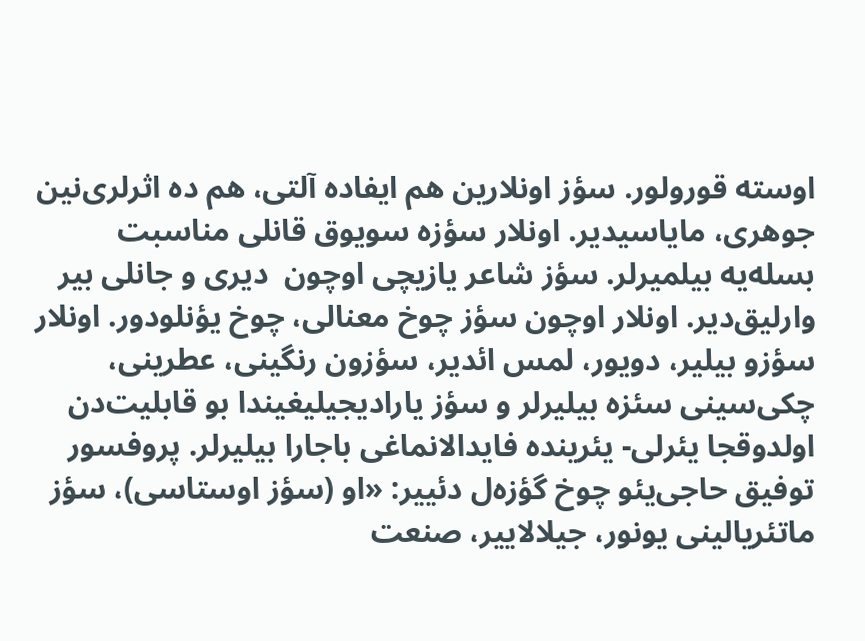اوسته قورولور. سؤز اونلارین هم ایفاده آلتی، هم‌ ده اثرلری‌نین جوهری، مایاسیدیر. اونلار سؤزه سویوق قانلی مناسبت بسله‌یه بیلمیرلر. سؤز شاعر یازیچی اوچون  دیری و جانلی بیر وارلیق‌دیر. اونلار اوچون سؤز چوخ معنالی، چوخ یؤنلودور. اونلار سؤزو بیلیر، دویور، لمس ائدیر، سؤزون رنگینی، عطرینی، چکی‌سینی سئزه بیلیرلر و سؤز یارادیجیلیغیندا بو قابلیت‌دن اولدوقجا یئرلی- یئرینده فایدالانماغی باجارا بیلیرلر. پروفسور توفیق حاجی‌یئو چوخ گؤزه‌ل دئییر: «او (سؤز اوستاسی)، سؤز ماتئریالینی یونور، جیلالاییر، صنعت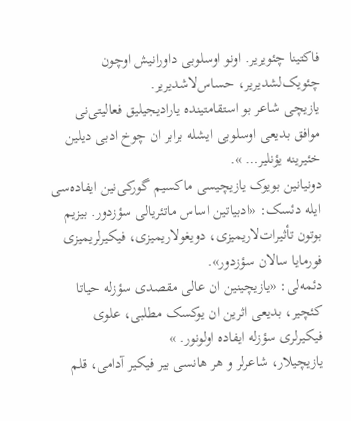فاکتینا چئویریر. اونو اوسلوبی داورانیش اوچون چئویک‌لشدیریر، حساس‌لاشدیریر.
یازیچی شاعر بو استقامتینده یارادیجیلیق فعالیتی‌نی  موافق بدیعی اوسلوبی ایشله برابر ان چوخ ادبی دیلین خئیرینه یؤنلیر… ».
دونیانین بویوک یازیچیسی ماکسیم گورکی‌نین ایفاده‌سی ایله دئسک: «ادبیاتین اساس ماتئریالی سؤزدور. بیزیم  بوتون تأثیرات‌لاریمیزی، دویغولاریمیزی، فیکیرلریمیزی فورمایا سالان سؤزدور».
دئمه‌لی: «یازیچینین ان عالی مقصدی سؤزله حیاتا کئچیر، بدیعی اثرین ان یوکسک مطلبی، علوی فیکیرلری سؤزله ایفاده اولونور. »
یازیچیلار، شاعرلر و هر هانسی بیر فیکیر آدامی، قلم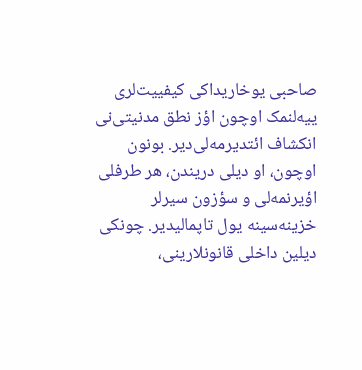صاحبی یوخاریداکی کیفییت‌لری ییه‌لنمک اوچون اؤز نطق مدنیتی‌نی انکشاف ائتدیرمه‌لی‌دیر. بونون اوچون، او دیلی دریندن، هر طرفلی اؤیرنمه‌لی و سؤزون سیرلر خزینه‌سینه یول تاپمالیدیر. چونکی دیلین داخلی قانونلارینی،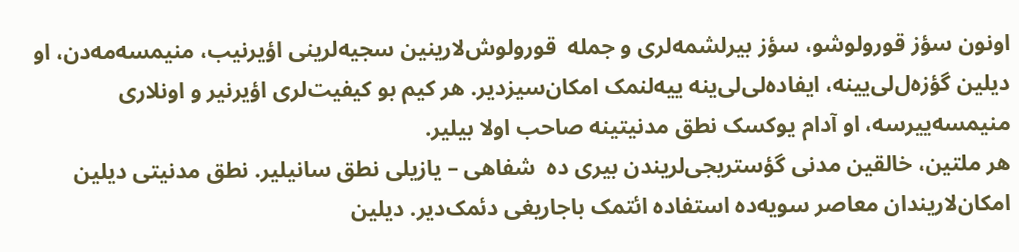اونون سؤز قورولوشو، سؤز بیرلشمه‌لری و جمله  قورولوش‌لارینین سجیه‌لرینی اؤیرنیب، منیمسه‌مه‌دن، او دیلین گؤزه‌ل‌لی‌یینه، ایفاده‌لی‌لی‌ینه ییه‌لنمک امکان‌سیز‌دیر. هر کیم بو کیفیت‌لری اؤیرنیر و اونلاری منیمسه‌ییرسه، او آدام یوکسک نطق مدنیتینه صاحب اولا بیلیر.
هر ملتین، خالقین مدنی گؤستریجی‌لریندن بیری ده  شفاهی – یازیلی نطق سانیلیر. نطق مدنیتی دیلین امکان‌لاریندان معاصر سویه‌ده استفاده ائتمک باجاریغی دئمک‌دیر. دیلین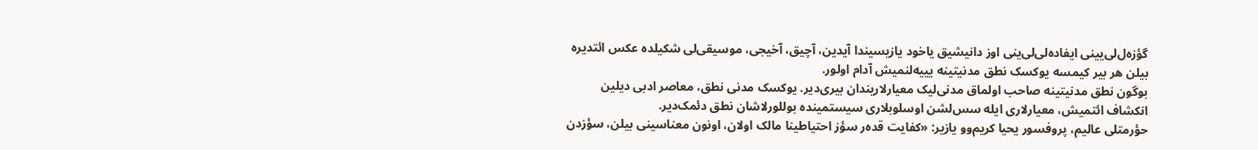گؤزه‌ل‌لی‌یینی ایفاده‌لی‌لی‌ینی اوز دانیشیق یاخود یازیسیندا آیدین، آچیق، آخیجی، موسیقی‌لی شکیلده عکس ائتدیره بیلن هر بیر کیمسه یوکسک نطق مدنیتینه یییه‌لنمیش آدام اولور.
بوگون نطق مدنیتینه صاحب اولماق مدنی‌لیک معیارلاریندان بیری‌دیر. یوکسک مدنی نطق، معاصر ادبی دیلین انکشاف ائتمیش، معیارلاری ایله سس‌لشن اوسلوبلاری سیستمینده بوللورلاشان نطق دئمک‌دیر.
حؤرمتلی عالیم، پروفسور یحیا کریم‌وو یازیر: «کفایت قده‌ر سؤز احتیاطینا مالک اولان، اونون معناسینی بیلن، سؤزدن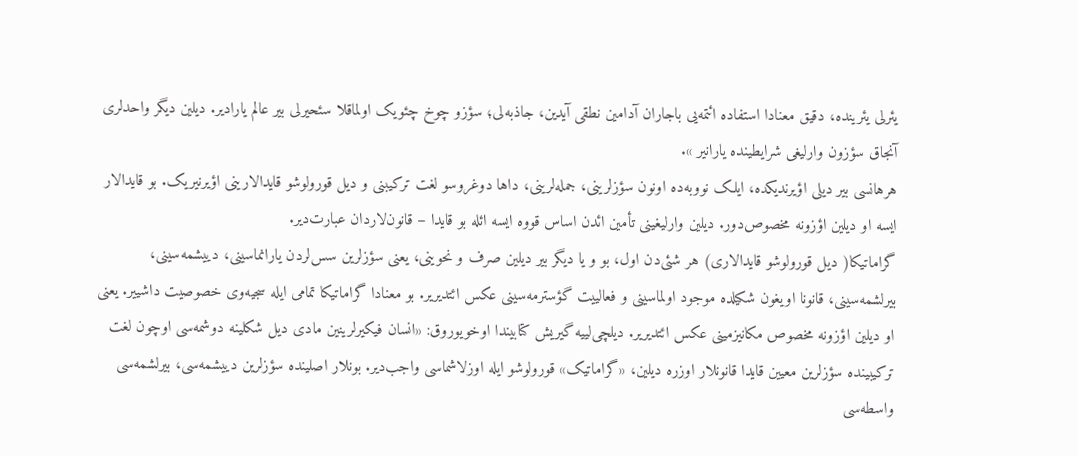یئرلی یئرینده، دقیق معنادا استفاده ائتمه‌یی باجاران آدامین نطقی آیدین، جاذبه‌لی؛ سؤزو چوخ چئویک اولماقلا سئحیرلی بیر عالم یارادیر. دیلین دیگر واحدلری آنجاق سؤزون وارلیغی شرایطینده یارانیر ».
هرهانسی بیر دیلی اؤیرندیکده، ایلک نووبه‌ده اونون سؤزلرینی، جمله‌لرینی، داها دوغروسو لغت ترکیبنی و دیل قورولوشو قایدالارینی اؤیرنیریک. بو قایدالار ایسه او دیلین اؤزونه مخصوص‌دور. دیلین وارلیغینی تأمین ائدن اساس قووه ایسه ائله بو قایدا – قانون‌لاردان عبارت‌دیر.
گراماتیکا( دیل قورولوشو قایدالاری) هر شئی‌دن اول، بو و یا دیگر بیر دیلین صرف و نحوینی، یعنی سؤزلرین سس‌لردن یارانماسینی، دییشمه‌سینی، بیرلشمه‌سینی، قانونا اویغون شکیلده موجود اولماسینی و فعالییت گؤسترمه‌سینی عکس ائتدیریر. بو معنادا گراماتیکا تمامی ایله سجیه‌وی خصوصیت داشییر. یعنی او دیلین اؤزونه مخصوص مکانیزمینی عکس ائتدیریر. دیلچی‌لییه گیریش کتابیندا اوخویوروق: «انسان فیکیرلرینین مادی دیل شکلینه دوشمه‌سی اوچون لغت ترکیبینده سؤزلرین معیین قایدا قانونلار اوزره دیلین، «گراماتیک» قورولوشو ایله اوزلاشماسی واجب‌دیر. بونلار اصلینده سؤزلرین دییشمه‌سی، بیرلشمه‌سی  واسطه‌سی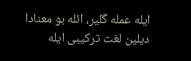ایله عمله گلیر، ائله بو معنادا دیلین لغت ترکیبی ایله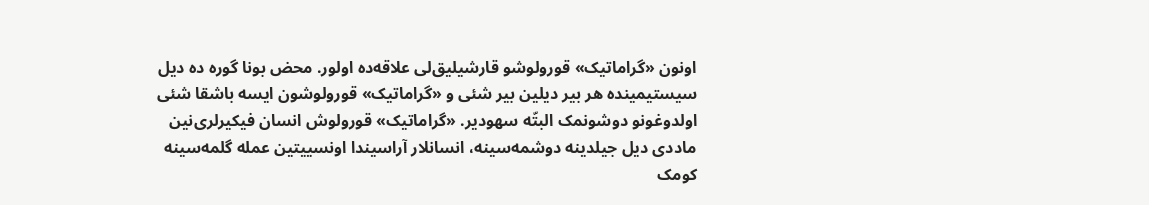اونون «گراماتیک» قورولوشو قارشیلیق‌لی علاقه‌ده اولور. محض بونا گوره ده دیل سیستیمینده هر بیر دیلین بیر شئی و «گراماتیک» قورولوشون ایسه باشقا شئی اولدوغونو دوشونمک البتّه سهودیر. «گراماتیک» قورولوش انسان فیکیرلری‌نین ماددی دیل جیلدینه دوشمه‌سینه، انسانلار آراسیندا اونسییتین عمله گلمه‌سینه کومک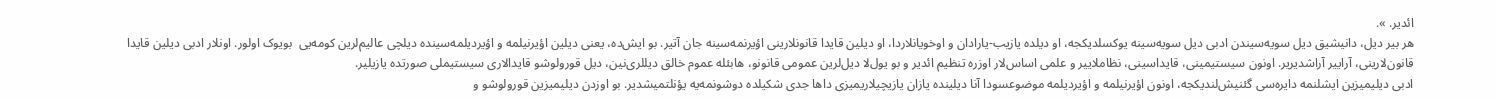ائدیر. ».
هر بیر دیل، دانیشیق دیل سویه‌سیندن ادبی دیل سویه‌سینه یوکسلدیکجه، او دیلده یازیب-یارادان و اوخویانلاردا، او دیلین قایدا قانونلارینی اؤیرنمه‌سینه جان آتیر. بو ایش‌ده، یعنی دیلین اؤیرنیلمه و اؤیردیلمه‌سینده دیلچی عالیم‌لرین کومه‌یی  بویوک اولور. اونلار ادبی دیلین قایدا قانون‌لارینی، آراییر آراشدیریر. اونون سیستیمینی، قایداسینی، نظاملاییر و علمی اساس‌لار اوزره تنظیم ائدیر و بو یول‌لا دیل‌لرین عمومی قانونو، هابئله عموم خالق دیللری‌نین، دیل قورولوشو قایدالاری سیستیملی صورتده یازیلیر.
ادبی دیلیمیزین ایشلنمه دایره‌سی گئنیش‌لندیکجه، اونون اؤیرنیلمه و اؤیردیلمه موضوعسودا آنا دیلینده یازان یازیچیلاریمیزی داها جدی شکیلده دوشونمه‌یه یؤنلتمیشدیر. بو اوزدن دیلیمیزین قورولوشو و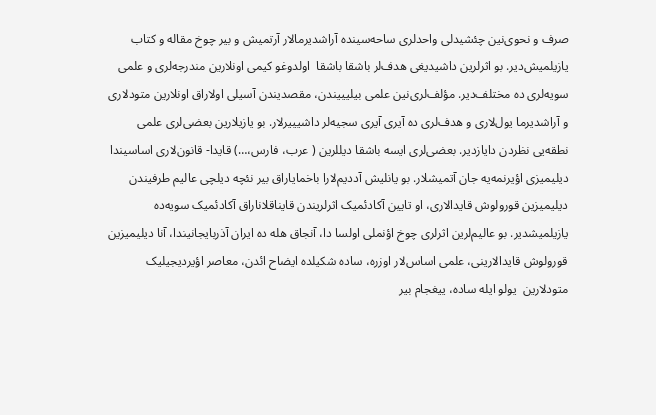صرف و نحوی‌نین چئشیدلی واحدلری ساحه‌سینده آراشدیرمالار آرتمیش و بیر چوخ مقاله و کتاب یازیلمیش‌دیر. بو اثرلرین داشیدیغی هدف‌لر باشقا باشقا  اولدوغو کیمی اونلارین مندرجه‌لری و علمی سویه‌لری ده مختلف‌دیر. مؤلف‌لری‌نین علمی بیلیییندن، مقصدیندن آسیلی اولاراق اونلارین متودلاری و آراشدیرما یول‌لاری و هدف‌لری ده آیری آیری سجیه‌لر داشیییرلار. بو یازیلارین بعضی‌لری علمی نطقه‌یی نظردن دایازدیر. بعضی‌لری ایسه باشقا دیللرین ( عرب، فارس،…) قایدا- قانون‌لاری اساسیندا دیلیمیزی اؤیرنمه‌یه جان آتمیشلار. بو یانلیش آددیم‌لارا باخمایاراق بیر نئچه دیلچی عالیم طرفیندن دیلیمیزین قورولوش قایدالاری، او تایین آکادئمیک اثرلریندن قایناقلاناراق آکادئمیک سویه‌ده یازیلمیشدیر. بو عالیم‌لرین اثرلری چوخ اؤنملی اولسا دا، آنجاق هله ده ایران آذربایجانیندا، آنا دیلیمیزین قورولوش قایدالارینی، علمی اساس‌لار اوزره، ساده شکیلده ایضاح ائدن، معاصر اؤیردیجیلیک متودلارین  یولو ایله ساده، ییغجام بیر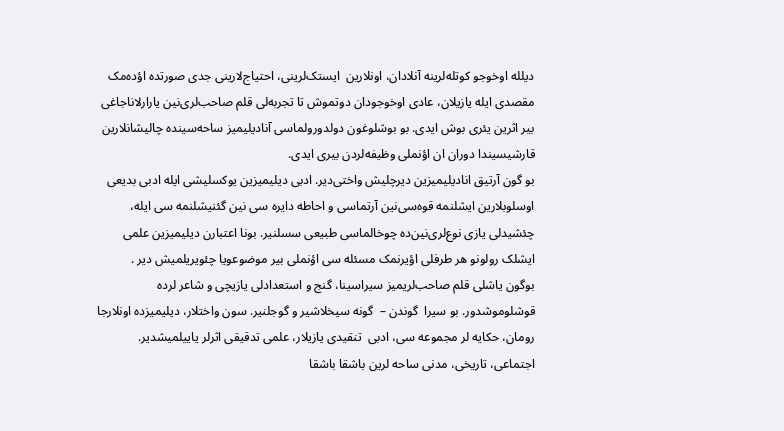دیلله اوخوجو کوتله‌لرینه آنلادان، اونلارین  ایستک‌لرینی، احتیاج‌لارینی جدی صورتده اؤده‌مک مقصدی ایله یازیلان، عادی اوخوجودان دوتموش تا تجربه‌لی قلم صاحب‌لری‌نین یارارلاناجاغی بیر اثرین یئری بوش ایدی. بو بوشلوغون دولدورولماسی آنادیلیمیز ساحه‌سینده چالیشانلارین قارشیسیندا دوران ان اؤنملی وظیفه‌لردن بیری ایدی.
بو گون آرتیق انادیلیمیزین دیرچلیش واختی‌دیر. ادبی دیلیمیزین یوکسلیشی ایله ادبی بدیعی اوسلوبلارین ایشلنمه قوه‌سی‌نین آرتماسی و احاطه دایره سی نین گئنیشلنمه سی ایله، چئشیدلی یازی نوع‌لری‌نین‌ده چوخالماسی طبیعی سسلنیر. بونا اعتبارن دیلیمیزین علمی ایشلک رولونو هر طرفلی اؤیرنمک مسئله سی اؤنملی بیر موضوعویا چئویریلمیش دیر .
بوگون یاشلی قلم صاحب‌لریمیز سیراسینا، گنج و استعدادلی یازیچی و شاعر لرده قوشلوموشدور. بو سیرا  گوندن –  گونه سیخلاشیر و گوجلنیر. سون واختلار، دیلیمیزده اونلارجا رومان، حکایه لر مجموعه سی، ادبی  تنقیدی یازیلار، علمی تدقیقی اثرلر یاییلمیشدیر. اجتماعی، تاریخی، مدنی ساحه لرین باشقا باشقا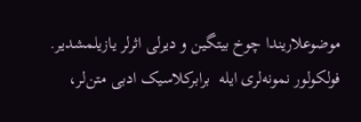موضوعلاریندا چوخ بیتگین و دیرلی اثرلر یازیلمشدیر. فولکولور نمونه‌لری ایله  برابرکلاسیک ادبی متن‌لر،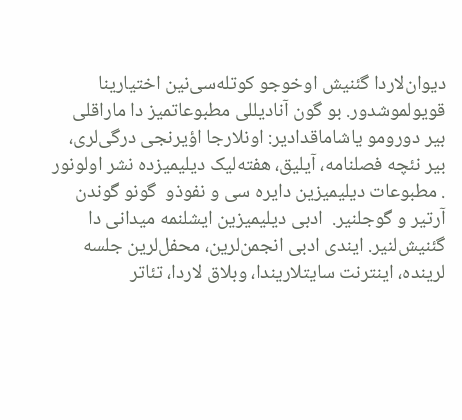دیوان‌لاردا گئنیش اوخوجو کوتله‌سی‌نین اختیارینا قویولموشدور. بو گون آنادیللی مطبوعاتمیز دا ماراقلی بیر دورومو یاشاماقدادیر: اونلارجا اؤیرنجی درگی‌لری، بیر نئچه فصلنامه، آیلیق، هفته‌لیک دیلیمیزده نشر اولونور . مطبوعات دیلیمیزین دایره سی و نفوذو  گونو گوندن  آرتیر و گوجلنیر.  ادبی دیلیمیزین ایشلنمه میدانی دا گئنیش‌لنیر. ایندی ادبی انجمن‌لرین، محفل‌لرین جلسه لرینده، اینترنت سایتلاریندا، وبلاق لاردا، تئاتر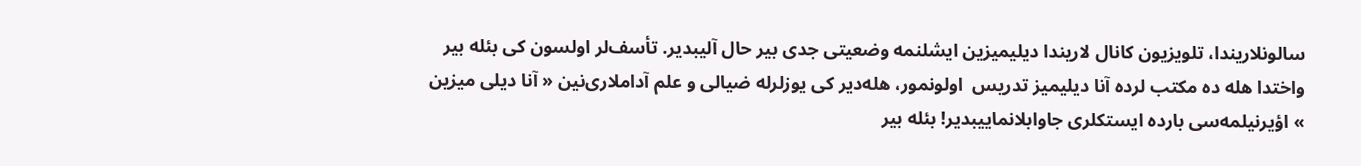سالونلاریندا، تلویزیون کانال لاریندا دیلیمیزین ایشلنمه وضعیتی جدی بیر حال آلیبدیر. تأسف‌لر اولسون کی بئله بیر واختدا هله ده مکتب لرده آنا دیلیمیز تدریس  اولونمور، هله‌دیر کی یوزلرله ضیالی و علم آداملاری‌نین « آنا دیلی میزین » اؤیرنیلمه‌سی بارده ایستکلری جاوابلانماییبدیر! بئله بیر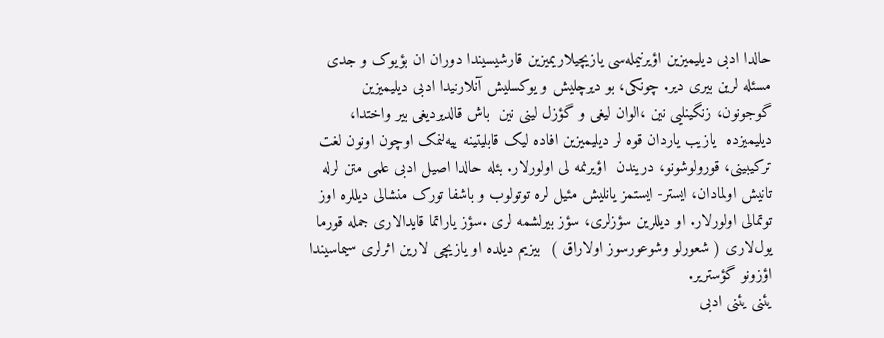حالدا ادبی دیلیمیزین اؤیرنیمله‌سی یازیچیلاریمیزین قارشیسیندا دوران ان بؤیوک و جدی مسئله لرین بیری دیر. چونکی، بو دیرچلیش و یوکسلیش آنلارنیدا ادبی دیلیمیزین گوجونون، زنگینلیی نین ،الوان لیغی و گؤزل لینی نین  باش قالدیردیغی بیر واختدا، دیلیمیزده  یازیب یاردان قوه لر دیلیمیزین افاده لیک قابلیتینه ییه‌لنمک اوچون اونون لغت ترکیبینی، قورولوشونو، دریندن  اؤیرنمه لی اولورلار. بئله حالدا اصیل ادبی علمی متن لرله تانیش اولمادان، ایستر- ایستمز یانلیش مئیل لره توتولوب و باشفا تورک منشالی دیللره اوز توتمالی اولورلار. او دیللرین سؤزلری، سؤز بیرلشمه لری .سؤز یاراتما قایدالاری جمله قورما یول‌لاری ( شعورلو وشوعورسوز اولاراق )  بیزیم دیلده او یازیچی لارین اثرلری سیماسیندا اؤزونو گؤستریر.
یئنی یئنی ادبی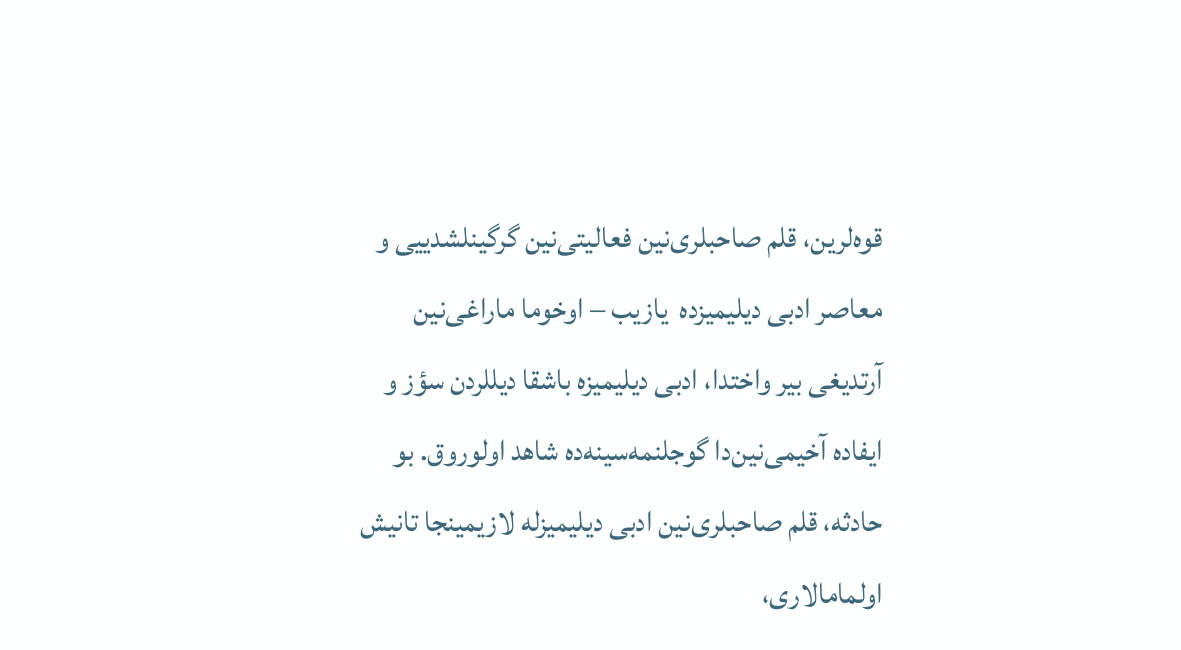قوه‌لرین، قلم صاحبلری‌نین فعالیتی‌نین گرگینلشدییی و معاصر ادبی دیلیمیزده  یازیب – اوخوما ماراغی‌نین آرتدیغی بیر واختدا، ادبی دیلیمیزه باشقا دیللردن سؤز و ایفاده آخیمی‌نین‌دا گوجلنمه‌سینه‌ده شاهد اولوروق. بو حادثه، قلم صاحبلری‌نین ادبی دیلیمیزله لازیمینجا تانیش اولمامالاری،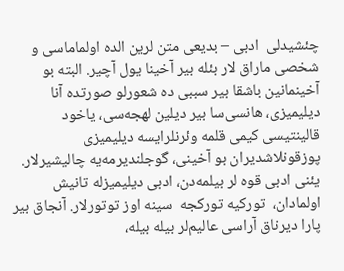چئشیدلی  ادبی – بدیعی متن لرین الده اولماماسی و شخصی ماراق لار بئله بیر آخینا یول آچیر. البته بو آخینمانین باشقا بیر سببی ده شعورلو صورتده آنا دیلیمیزی، هانسی‌سا بیر دیلین لهجه‌سی، یاخود قالینتیسی کیمی قلمه وئرنلرایسه دیلیمیزی پوزقونلاشدیران بو آخینی، گوجلندیرمه‌یه چالیشیرلار. یئنی ادبی قوه لر بیلمه‌دن، ادبی دیلیمیزله تانیش اولمادان،  تورکیه تورکجه  سینه اوز توتورلار. آنجاق بیر پارا دیرناق آراسی عالیم‌لر بیله بیله،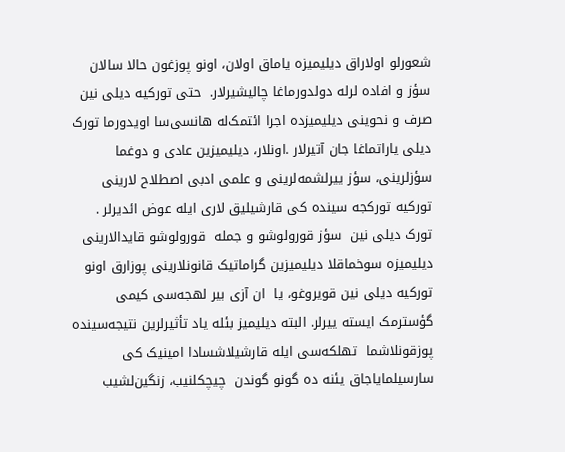شعورلو اولاراق دیلیمیزه یاماق اولان، اونو پوزغون حالا سالان  سؤز و افاده لرله دولدورماغا چالیشیرلار.  حتی تورکیه دیلی نین صرف و نحوینی دیلیمیزده اجرا ائتمک‌له هانسی‌سا اویدورما تورک دیلی یاراتماغا جان آتیرلار .اونلار، دیلیمیزین عادی و دوغما سؤزلرینی، سؤز ییرلشمه‌لرینی و علمی ادبی اصطلاح لارینی تورکیه تورکجه سینده کی قارشیلیق لاری ایله عوض ائدیرلر . تورک دیلی نین  سؤز قورولوشو و جمله  قورولوشو قایدالارینی دیلیمیزه سوخماقلا دیلیمیزین گراماتیک قانونلارینی پوزارق اونو تورکیه دیلی نین قویروغو، یا  ان آزی بیر لهجه‌سی کیمی گؤسترمک ایسته ییرلر. البته دیلیمیز بئله یاد تأثیرلرین نتیجه‌سینده پوزقونلاشما  تهلکه‌سی ایله قارشیلاشسادا امینیک کی سارسیلمایاجاق یئنه ده گونو گوندن  چیچکلنیب، زنگین‌لشیب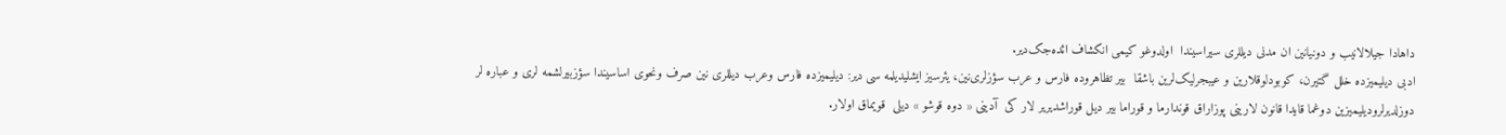داهادا جیلالانیب و دونیانین ان مدنی دیللری سیراسیندا  اولدوغو کیمی انکشاف ائده‌جک‌دیر.
ادبی دیلیمیزده خلل گتیرن، کوبودلوقلارین و عیبجرلیک‌لرین باشقا  بیر تظاهروده فارس و عرب سؤزلری‌نین، یئرسیز ایشلیدیلمه سی دیر: دیلیمیزده فارس وعرب دیللری نین صرف ونحوی اساسیندا سؤزبیرلشمه لری و عباره لر دوزلدیرلرودیلیمیزین دوغما قایدا قانون لارینی پوزاراق قوندارما و قوراما بیر دیل قوراشدیریر لار کی  آدینی « دوه قوشو » دیلی  قویماق اولار.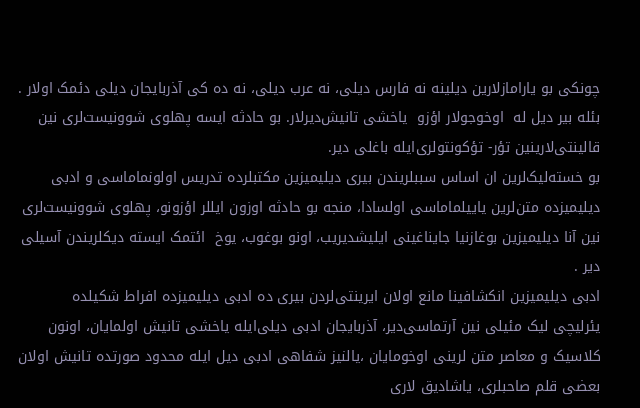چونکی بو یارامازلارین دیلینه نه فارس دیلی، نه عرب دیلی، نه ده کی آذربایجان دیلی دئمک اولار . بئله بیر دیل له  اوخوجولار اؤزو  یاخشی تانیش‌دیرلار. بو حادثه ایسه پهلوی شوونیست‌لری نین قالینتی‌لارینین تؤر- تؤکونتو‌لری‌ایله باغلی دیر.
بو خسته‌لیک‌لرین ان اساس سببلریندن بیری دیلیمیزین مکتبلرده تدریس اولونماماسی و ادبی دیلیمیزده متن‌لرین یاییلماماسی اولسادا، منجه بو حادثه اوزون ایللر اؤزونو، پهلوی شوونیست‌لری نین آنا دیلیمیزین بوغازنیا جایناغینی ایلیشدیریب، اونو بوغوب، یوخ  ائتمک ایسته دیکلریندن آسیلی دیر .
ادبی دیلیمیزین انکشافینا مانع اولان ایرینتی‌لردن بیری ده ادبی دیلیمیزده افراط شکیلده  یئرلیچی لیک مئیلی نین آرتماسی‌دیر، آذربایجان ادبی دیلی‌ایله یاخشی تانیش اولمایان، اونون کلاسیک و معاصر متن لرینی اوخومایان ،یالنیز شفاهی ادبی دیل ایله محدود صورتده تانیش اولان بعضی قلم صاحبلری، یاشادیق لاری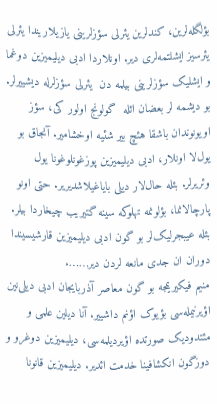بؤلگله‌لرین، کندلرین یئرلی سؤزلرینی یازیلاریندا یئرلی یئرسیز ایشلتمه‌لری دیر. اونلاردا ادبی دیلیمیزین دوغما و ایشلیک سؤزلرینی بیلمه دن  یئرلی سؤزلرله دیشییرلر. بو دیشمه لر بعضان ائله  گولونج اولور کی، سؤز اویونوندان باشقا هئچ بیر شئیه اوخشامیر. آنجاق بو یول‌لا اونلار، ادبی دیلیمیزین پوزغونلوغونا یول وئریرلر. بئله حال‌لار دیلی بایاغیلاشدیریر. حتی اونو پارچالانما، بؤلونمه تهلوکه سینه گتیریب چیخاردا بیلر. بئله عیبجرلیک‌لر بو گون ادبی دیلیمیزین قارشیسیندا دوران ان جدی مانعه لردن دیر…….
منیم فیکیریمجه بو گون معاصر آذربایجان ادبی دیلی‌نین اؤیرنیمله‌سی بؤیوک اؤنم داشییر. آنا دیلین علمی و مئتدودیک صورتده اؤیردیلمه‌سی، دیلیمیزین دوغرو و دوزگون انکشافینا خدمت ائدیر. دیلیمیزین قانونا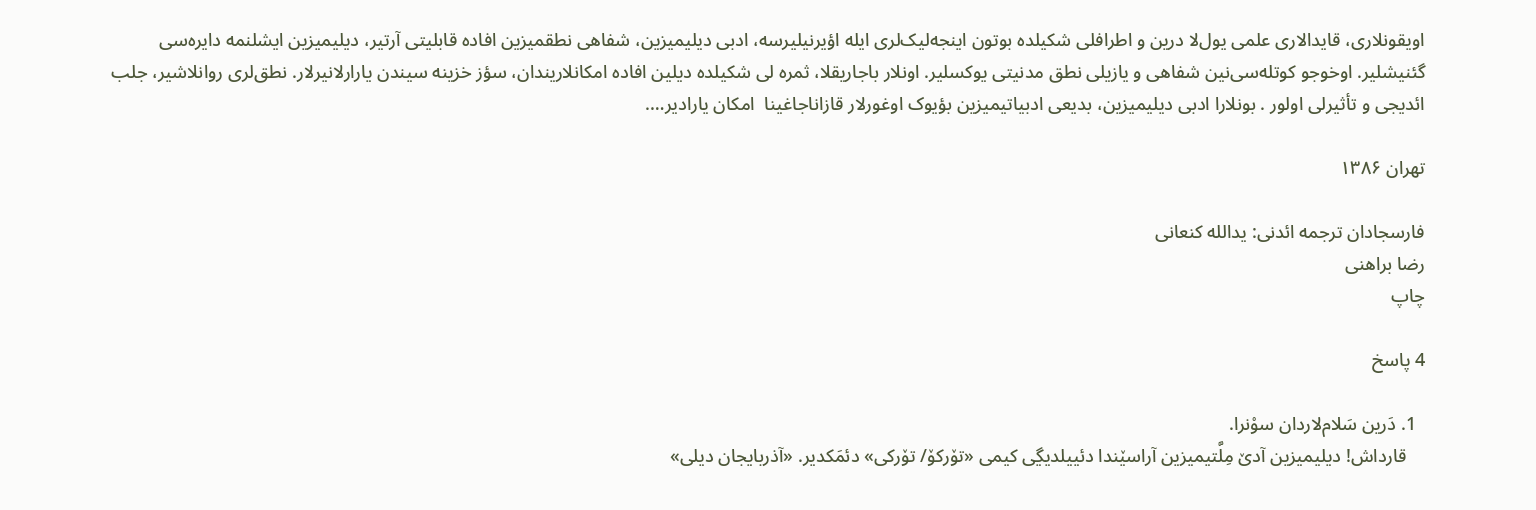اویقونلاری، قایدالاری علمی یول‌لا درین و اطرافلی شکیلده بوتون اینجه‌لیک‌لری ایله اؤیرنیلیرسه، ادبی دیلیمیزین، شفاهی نطقمیزین افاده قابلیتی آرتیر، دیلیمیزین ایشلنمه دایره‌سی گئنیشلیر. اوخوجو کوتله‌سی‌نین شفاهی و یازیلی نطق مدنیتی یوکسلیر. اونلار باجاریقلا، ثمره لی شکیلده دیلین افاده امکانلاریندان، سؤز خزینه سیندن یارارلانیرلار. نطق‌لری روانلاشیر، جلب ائدیجی و تأثیرلی اولور . بونلارا ادبی دیلیمیزین، بدیعی ادبیاتیمیزین بؤیوک اوغورلار قازاناجاغینا  امکان یارادیر….

تهران ۱۳۸۶

فارسجادان ترجمه ائدنی: یدالله کنعانی
رضا براهنی
چاپ

4 پاسخ

  1. دَرین سَلام‌لاردان سوْنرا.
    قارداش! دیلیمیزین آدێ مِلَّتیمیزین آراسێندا دئییلدیڲی کیمی «تۆرکۆ/ تۆرکی» دئمَکدیر. «آذربایجان دیلی»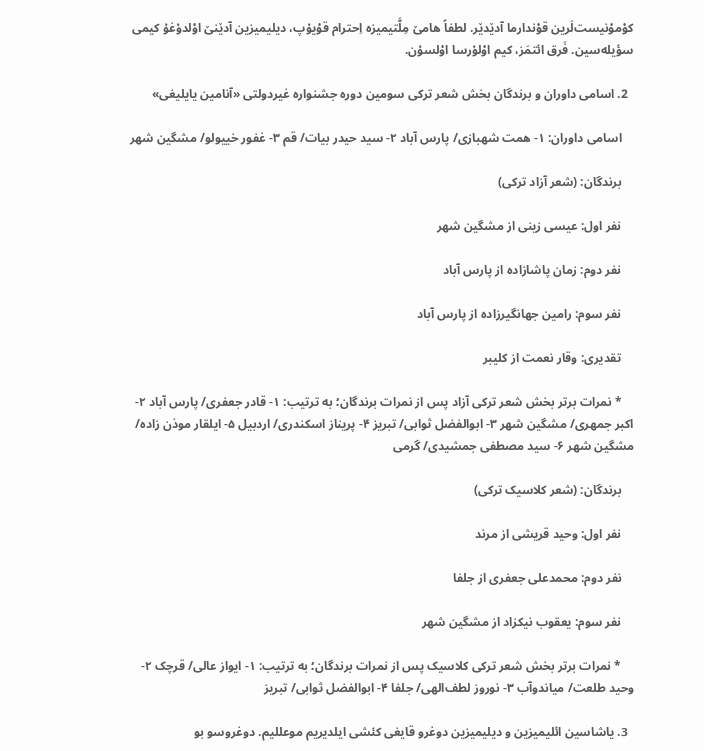کوْموْنیست‌لَرین قوْندارما آدێدێر. لطفاً هامێ مِلَّتیمیزه اِحترام قوْیۇپ، دیلیمیزین آدێنێ اوْلدۇغۇ کیمی سؤیله‌سین. فَرق ائتمَز، کیم اوْلۇرسا اوْلسۇن.

  2. اسامی داوران و برندگان بخش شعر ترکی سومین دوره جشنواره غیردولتی «آنامین یایلیغی»

    اسامی داوران: ۱- همت شهبازی/ پارس آباد ۲- سید حیدر بیات/ قم ۳- غفور خییولو/ مشگین شهر

    برندگان: (شعر آزاد ترکی)

    نفر اول: عیسی زینی از مشگین شهر

    نفر دوم: زمان پاشازاده از پارس آباد

    نفر سوم: رامین جهانگیرزاده از پارس آباد

    تقدیری: وقار نعمت از کلیبر

    * نمرات برتر بخش شعر ترکی آزاد پس از نمرات برندگان؛ به ترتیب: ۱- قادر جعفری/ پارس آباد ۲- اکبر جمهری/ مشگین شهر ۳- ابوالفضل ثوابی/ تبریز ۴- پریناز اسکندری/ اردبیل ۵- ایلقار موذن زاده/ مشگین شهر ۶- سید مصطفی جمشیدی/ گرمی

    برندگان: (شعر کلاسیک ترکی)

    نفر اول: وحید قریشی از مرند

    نفر دوم: محمدعلی جعفری از جلفا

    نفر سوم: یعقوب نیکزاد از مشگین شهر

    * نمرات برتر بخش شعر ترکی کلاسیک پس از نمرات برندگان؛ به ترتیب: ۱- ایواز عالی/ قرچک ۲- وحید طلعت/ میاندوآب ۳- نوروز لطف‌الهی/ جلفا ۴- ابوالفضل ثوابی/ تبریز

  3. یاشاسین ائلیمیزین و دیلیمیزین دوغرو قایغی کئشی ایلدیریم موعللیم. دوغروسو بو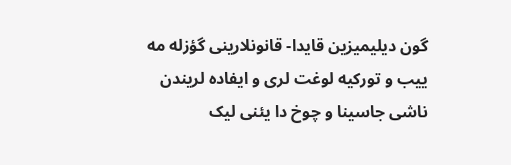گون دیلیمیزین قایدا- قانونلارینی گؤزله مه ییب و تورکیه لوغت لری و ایفاده لریندن ناشی جاسینا و چوخ دا یئنی لیک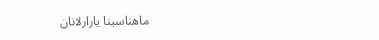ماهناسینا یارارلانان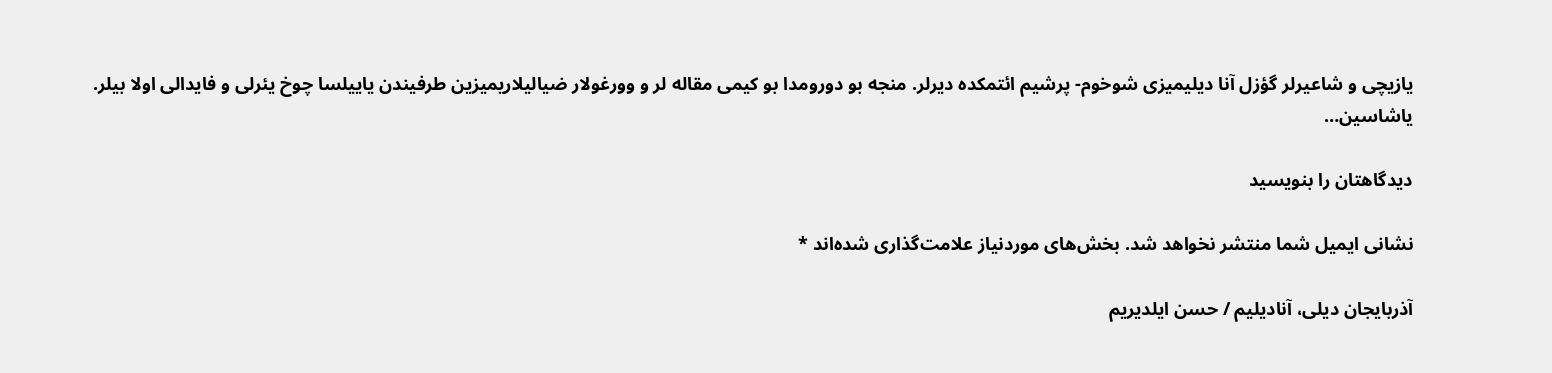یازیچی و شاعیرلر گؤزل آنا دیلیمیزی شوخوم- پرشیم ائتمکده دیرلر. منجه بو دورومدا بو کیمی مقاله لر و وورغولار ضیالیلاریمیزین طرفیندن یاییلسا چوخ یئرلی و فایدالی اولا بیلر. یاشاسین…

دیدگاهتان را بنویسید

نشانی ایمیل شما منتشر نخواهد شد. بخش‌های موردنیاز علامت‌گذاری شده‌اند *

آذربایجان دیلی، آنادیلیم / حسن ایلدیریم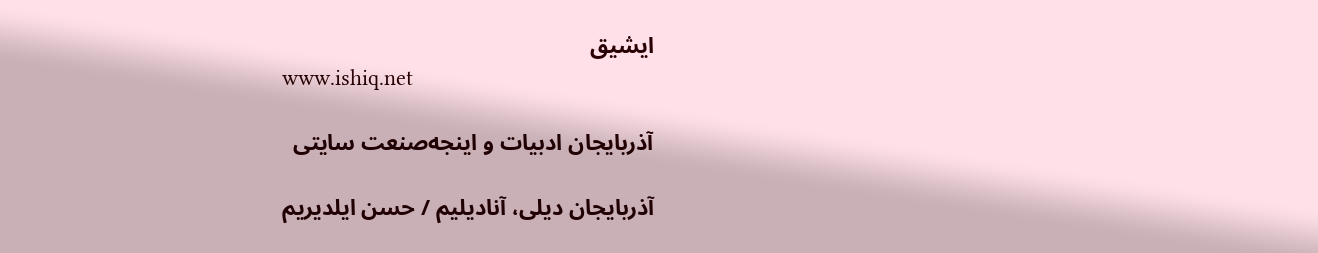ایشیق
www.ishiq.net

آذربایجان ادبیات و اینجه‌صنعت سایتی

آذربایجان دیلی، آنادیلیم / حسن ایلدیریم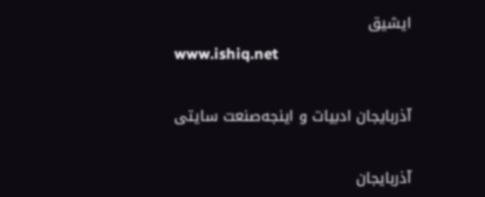ایشیق
www.ishiq.net

آذربایجان ادبیات و اینجه‌صنعت سایتی

آذربایجان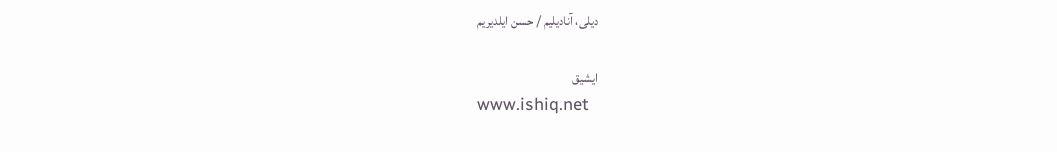دیلی، آنادیلیم / حسن ایلدیریم

ایشیق
www.ishiq.net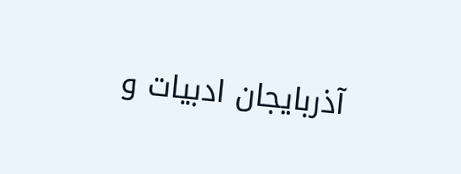آذربایجان ادبیات و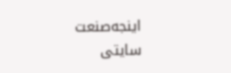اینجه‌صنعت سایتی